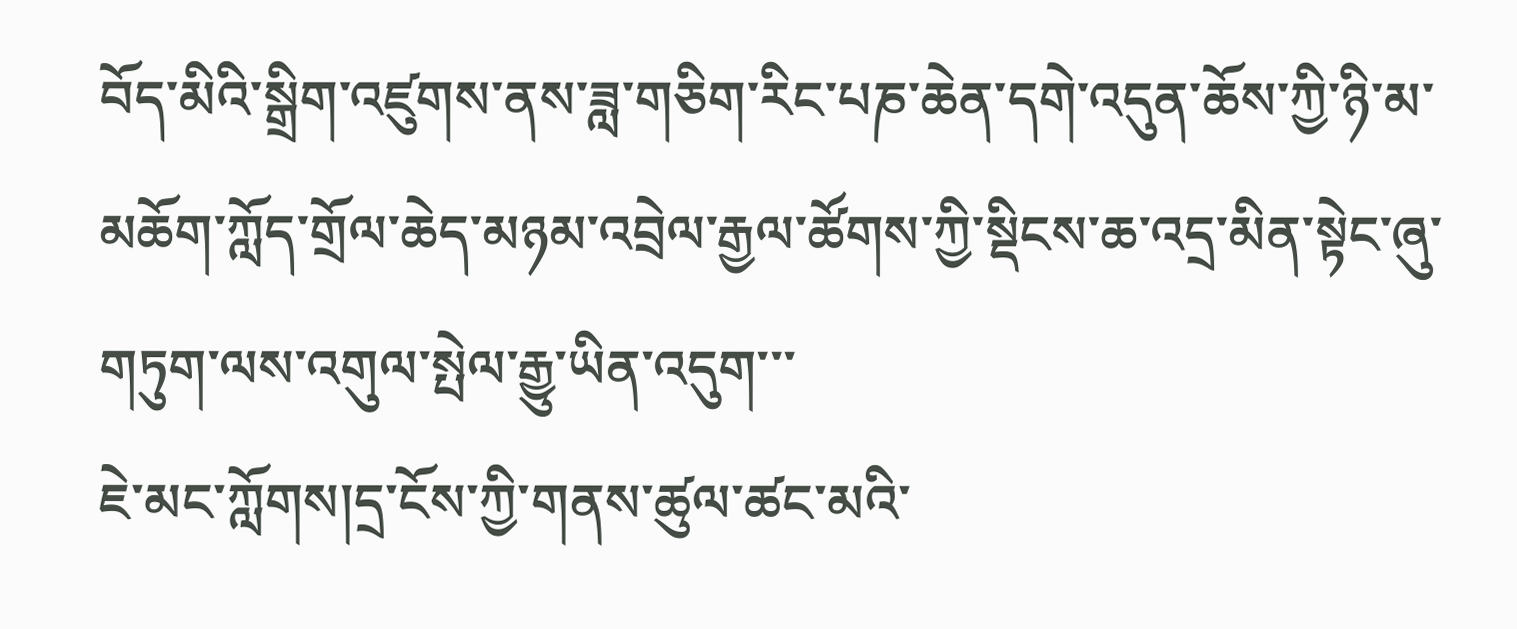བོད་མིའི་སྒྲིག་འཛུགས་ནས་ཟླ་གཅིག་རིང་པཎ་ཆེན་དགེ་འདུན་ཆོས་ཀྱི་ཉི་མ་མཆོག་ཀློད་གྲོལ་ཆེད་མཉམ་འབྲེལ་རྒྱལ་ཚོགས་ཀྱི་སྡིངས་ཆ་འདྲ་མིན་སྟེང་ཞུ་གཏུག་ལས་འགུལ་སྤེལ་རྒྱུ་ཡིན་འདུག་་་
ཇེ་མང་ཀློགས།དྲ་ངོས་ཀྱི་གནས་ཚུལ་ཚང་མའི་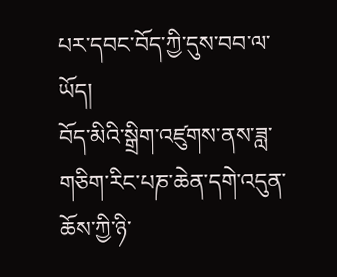པར་དབང་བོད་ཀྱི་དུས་བབ་ལ་ཡོད།
བོད་མིའི་སྒྲིག་འཛུགས་ནས་ཟླ་གཅིག་རིང་པཎ་ཆེན་དགེ་འདུན་ཆོས་ཀྱི་ཉི་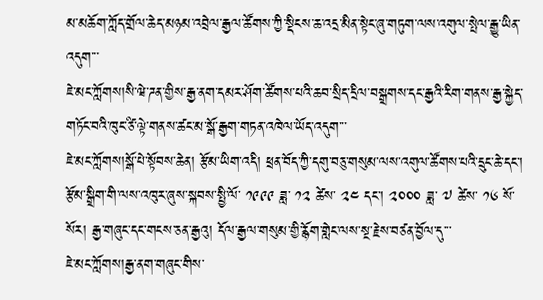མ་མཆོག་ཀློད་གྲོལ་ཆེད་མཉམ་འབྲེལ་རྒྱལ་ཚོགས་ཀྱི་སྡིངས་ཆ་འདྲ་མིན་སྟེང་ཞུ་གཏུག་ལས་འགུལ་སྤེལ་རྒྱུ་ཡིན་འདུག་་་
ཇེ་མང་ཀློགས།སི་ཝེ་ཌན་གྱིས་རྒྱ་ནག་དམར་ཤོག་ཚོགས་པའི་ཆབ་སྲིད་དྲིལ་བསྒྲགས་དང་རྒྱའི་རིག་གནས་རྒྱ་སྐྱེད་གཏོང་བའི་ཁུང་ཙི་ལྟེ་གནས་ཚང་མ་སྒོ་རྒྱག་གཏན་འཁེལ་ཡོད་འདུག་་་
ཇེ་མང་ཀློགས།སྒོ་པེ་སྟོབས་ཆེན། རྩོམ་ཡིག་འདི། ཕྲན་བོད་ཀྱི་དགུ་བཅུ་གསུམ་ལས་འགུལ་ཚོགས་པའི་དྲུང་ཆེ་དང་། རྩོམ་སྒྲིག་གི་ལས་འཁུར་ཞུས་སྐབས་སྤྱི་ལོ་ ༡༩༩༩ ཟླ་ ༡༢ ཚེས་ ༢༤ དང་། ༢༠༠༠ ཟླ་ ༧ ཚེས་ ༡༦ སོ་སོར། རྒྱ་གཞུང་དང་གངས་ཅན་རྒྱའུ། དོལ་རྒྱལ་གསུམ་གྱི་རྙོག་གླེང་ལས་སྔ་རྗེས་བཙན་བྱོལ་དུ་་་
ཇེ་མང་ཀློགས།རྒྱ་ནག་གཞུང་གིས་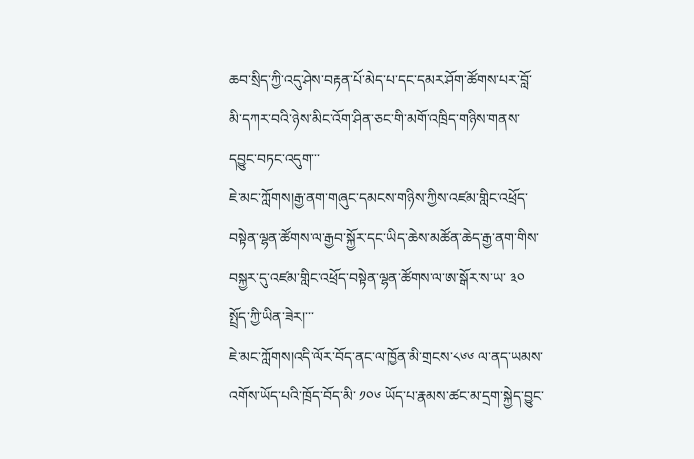ཆབ་སྲིད་ཀྱི་འདུ་ཤེས་བརྟན་པོ་མེད་པ་དང་དམར་ཤོག་ཚོགས་པར་བློ་མི་དཀར་བའི་ཉེས་མིང་འོག་ཤིན་ཅང་གི་མགོ་འཁྲིད་གཉིས་གནས་དབྱུང་བཏང་འདུག་་་
ཇེ་མང་ཀློགས།རྒྱ་ནག་གཞུང་དམངས་གཉིས་ཀྱིས་འཛམ་གླིང་འཕྲོད་བསྟེན་ལྷན་ཚོགས་ལ་རྒྱབ་སྐྱོར་དང་ཡིད་ཆེས་མཚོན་ཆེད་རྒྱ་ནག་གིས་བསྐྱར་དུ་འཛམ་གླིང་འཕྲོད་བསྟེན་ལྷན་ཚོགས་ལ་ཨ་སྒོར་ས་ཡ་ ༣༠ སྤྲོད་ཀྱི་ཡིན་ཟེར།་་་
ཇེ་མང་ཀློགས།འདི་ལོར་བོད་ནང་ལ་ཁྱོན་མི་གྲངས་༨༦༦ ལ་ནད་ཡམས་འགོས་ཡོད་པའི་ཁྲོད་བོད་མི་ ༡༠༦ ཡོད་པ་རྣམས་ཚང་མ་དྲག་སྐྱེད་བྱུང་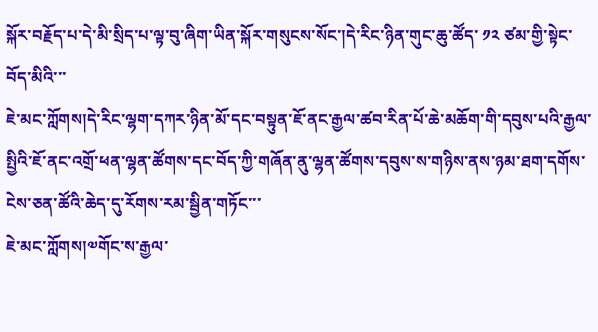སྐོར་བརྗོད་པ་དེ་མི་སྲིད་པ་ལྟ་བུ་ཞིག་ཡིན་སྐོར་གསུངས་སོང་།དེ་རིང་ཉིན་གུང་ཆུ་ཚོད་ ༡༢ ཙམ་གྱི་སྟེང་བོད་མིའི་་་
ཇེ་མང་ཀློགས།དེ་རིང་ལྷག་དཀར་ཉིན་མོ་དང་བསྟུན་ཇོ་ནང་རྒྱལ་ཚབ་རིན་པོ་ཆེ་མཆོག་གི་དབུས་པའི་རྒྱལ་སྤྱིའི་ཇོ་ནང་འགྲོ་ཕན་ལྷན་ཚོགས་དང་བོད་ཀྱི་གཞོན་ནུ་ལྷན་ཚོགས་དབུས་ས་གཉིས་ནས་ཉམ་ཐག་དགོས་ངེས་ཅན་ཚོའི་ཆེད་དུ་རོགས་རམ་སྦྱིན་གཏོང་་་
ཇེ་མང་ཀློགས།༧གོང་ས་རྒྱལ་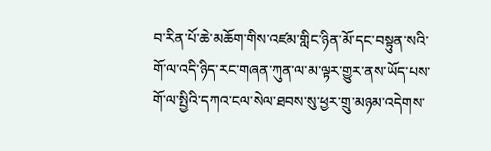བ་རིན་པོ་ཆེ་མཆོག་གིས་འཛམ་གླིང་ཉིན་མོ་དང་བསྟུན་སའི་གོ་ལ་འདི་ཉིད་རང་གཞན་ཀུན་ལ་མ་ལྟར་གྱུར་ནས་ཡོད་པས་གོ་ལ་སྤྱིའི་དཀའ་ངལ་སེལ་ཐབས་སུ་ཕྱར་གྲུ་མཉམ་འདེགས་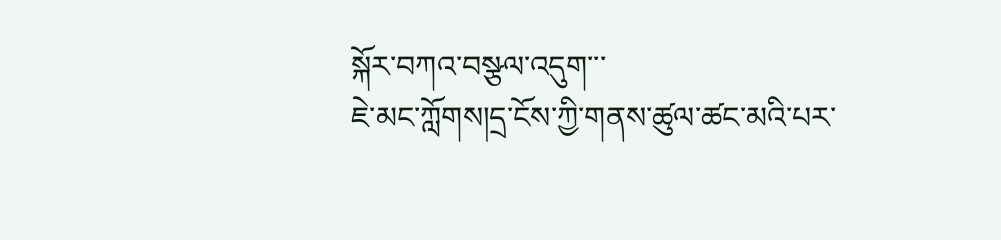སྐོར་བཀའ་བསྩལ་འདུག་་་
ཇེ་མང་ཀློགས།དྲ་ངོས་ཀྱི་གནས་ཚུལ་ཚང་མའི་པར་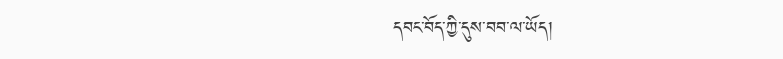དབང་བོད་ཀྱི་དུས་བབ་ལ་ཡོད།